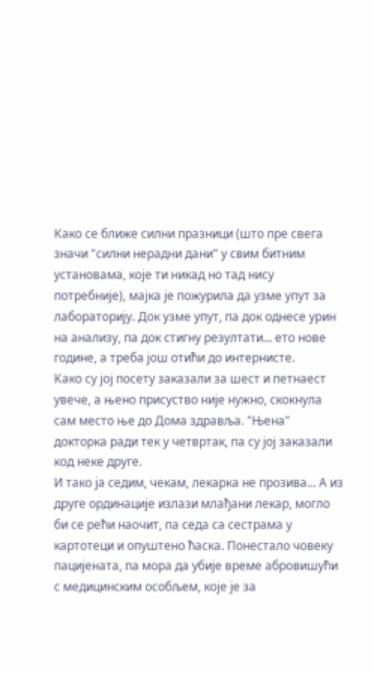Како се ближе силни празници (што пре свега значи "силни нерадни дани" у свим битним установама, које ти никад но тад нису потребније), мајка је пожурила да узме упут за лабораторију. Док узме упут, па док однесе урин на анализу, па док стигну резултати... ето нове године, а треба jош отићи до интернисте.
Како су јој посету заказали за шест и петнаест увече, а њено присуство није нужно, скокнула сам место ње до Дома здравља. "Њена" докторка ради тек у четвртак, па су јој заказали код неке друге.
И тако ја седим, чекам, лекарка не прозива... А из друге ординације излази млађани лекар, могло би се рећи наочит, па седа са сестрама у картотеци и опуштено ћаска. Понестало човеку пацијената, па мора да убије време абровишући с медицинским особљем, које је за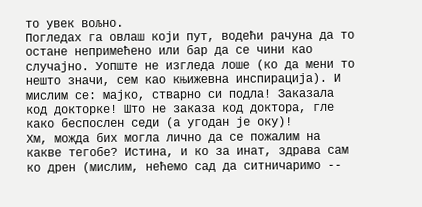то увек вољно.
Погледах га овлаш који пут, водећи рачуна да то остане непримећено или бар да се чини као случајно. Уопште не изгледа лоше (ко да мени то нешто значи, сем као књижевна инспирација). И мислим се: мајко, стварно си подла! Заказала код докторке! Што не заказа код доктора, гле како беспослен седи (а угодан је оку)!
Хм, можда бих могла лично да се пожалим на какве тегобе? Истина, и ко за инат, здрава сам ко дрен (мислим, нећемо сад да ситничаримо --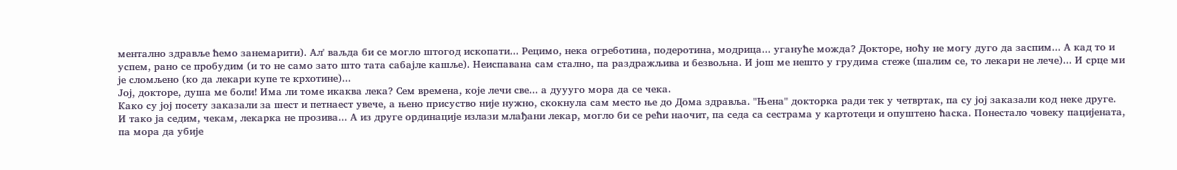ментално здравље ћемо занемарити). Ал' ваљда би се могло штогод ископати... Рецимо, нека огреботина, подеротина, модрица... угануће можда? Докторе, ноћу не могу дуго да заспим... А кад то и успем, рано се пробудим (и то не само зато што тата сабајле кашље). Неиспавана сам стално, па раздражљива и безвољна. И још ме нешто у грудима стеже (шалим се, то лекари не лече)... И срце ми је сломљено (ко да лекари купе те крхотине)...
Јој, докторе, душа ме боли! Има ли томе икаква лека? Сем времена, које лечи све... а дуууго мора да се чека.
Како су јој посету заказали за шест и петнаест увече, а њено присуство није нужно, скокнула сам место ње до Дома здравља. "Њена" докторка ради тек у четвртак, па су јој заказали код неке друге.
И тако ја седим, чекам, лекарка не прозива... А из друге ординације излази млађани лекар, могло би се рећи наочит, па седа са сестрама у картотеци и опуштено ћаска. Понестало човеку пацијената, па мора да убије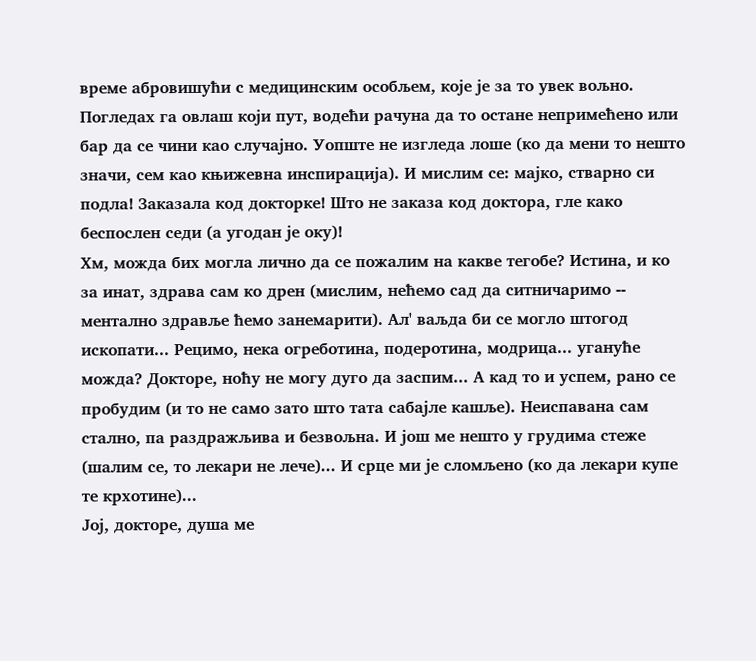време абровишући с медицинским особљем, које је за то увек вољно.
Погледах га овлаш који пут, водећи рачуна да то остане непримећено или бар да се чини као случајно. Уопште не изгледа лоше (ко да мени то нешто значи, сем као књижевна инспирација). И мислим се: мајко, стварно си подла! Заказала код докторке! Што не заказа код доктора, гле како беспослен седи (а угодан је оку)!
Хм, можда бих могла лично да се пожалим на какве тегобе? Истина, и ко за инат, здрава сам ко дрен (мислим, нећемо сад да ситничаримо -- ментално здравље ћемо занемарити). Ал' ваљда би се могло штогод ископати... Рецимо, нека огреботина, подеротина, модрица... угануће можда? Докторе, ноћу не могу дуго да заспим... А кад то и успем, рано се пробудим (и то не само зато што тата сабајле кашље). Неиспавана сам стално, па раздражљива и безвољна. И још ме нешто у грудима стеже (шалим се, то лекари не лече)... И срце ми је сломљено (ко да лекари купе те крхотине)...
Јој, докторе, душа ме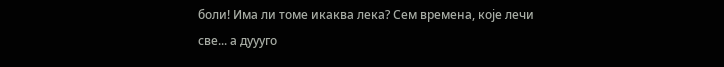боли! Има ли томе икаква лека? Сем времена, које лечи све... а дуууго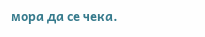мора да се чека.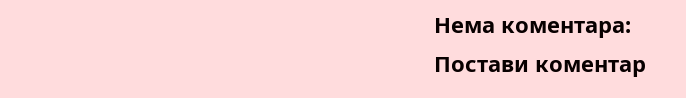Нема коментара:
Постави коментар